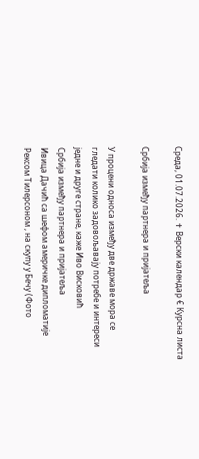Среда, 01.07.2026. ✝ Верски календар € Курсна листа

Србија између партнера и пријатеља

У процени односа између две државе мора се гледати колико задовољавају потребе и интереси једне и друге стране, каже Иво Висковић
Србија између партнера и пријатеља
Ивица Дачић са шефом америчке дипломатије Рексом Тилерсоном , на скупу у Бечу (Фото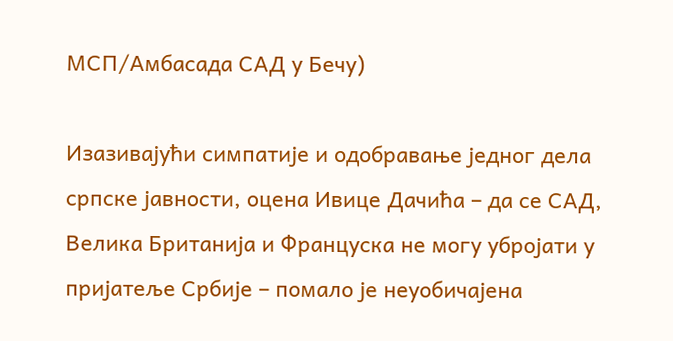МСП/Амбасада САД у Бечу)

Изазивајући симпатије и одобравање једног дела српске јавности, оцена Ивице Дачића – да се САД, Велика Британија и Француска не могу убројати у пријатеље Србије – помало је неуобичајена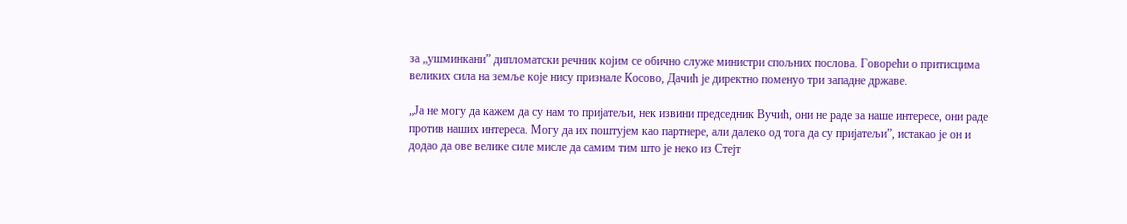за „ушминкани” дипломатски речник којим се обично служе министри спољних послова. Говорећи о притисцима великих сила на земље које нису признале Косово, Дачић је директно поменуо три западне државе.

„Ја не могу да кажем да су нам то пријатељи, нек извини председник Вучић, они не раде за наше интересе, они раде против наших интереса. Могу да их поштујем као партнере, али далеко од тога да су пријатељи”, истакао је он и додао да ове велике силе мисле да самим тим што је неко из Стејт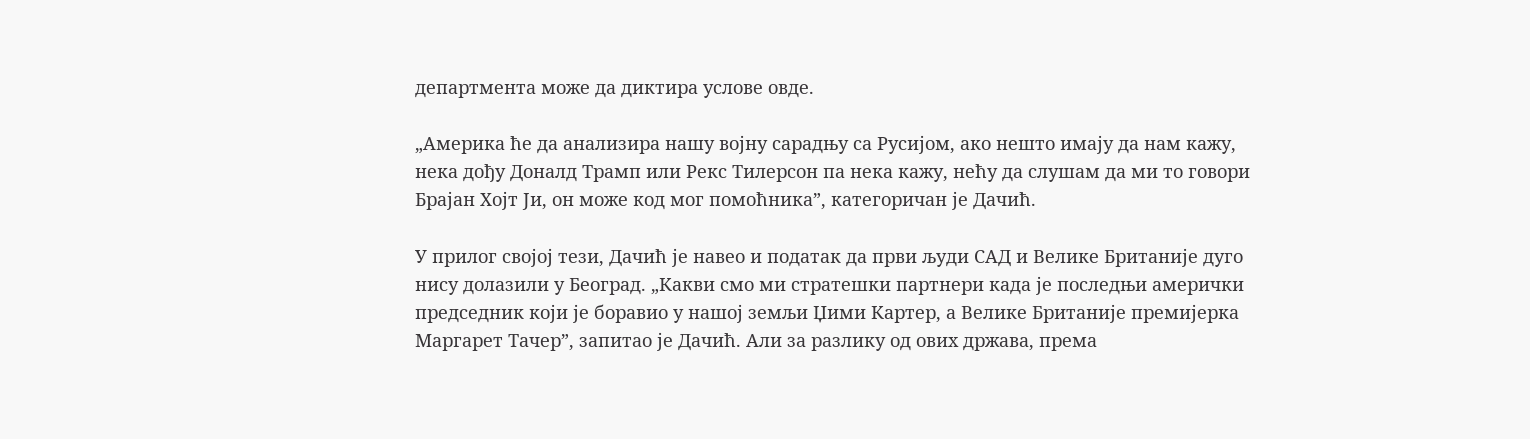департмента може да диктира услове овде.

„Америка ће да анализира нашу војну сарадњу са Русијом, ако нешто имају да нам кажу, нека дођу Доналд Трамп или Рекс Тилерсон па нека кажу, нећу да слушам да ми то говори Брајан Хојт Ји, он може код мог помоћника”, категоричан је Дачић.

У прилог својој тези, Дачић је навео и податак да први људи САД и Велике Британије дуго нису долазили у Београд. „Какви смо ми стратешки партнери када је последњи амерички председник који је боравио у нашој земљи Џими Картер, а Велике Британије премијерка Маргарет Тачер”, запитао је Дачић. Али за разлику од ових држава, према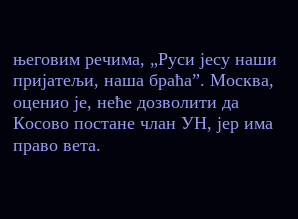његовим речима, „Руси јесу наши пријатељи, наша браћа”. Москва, оценио је, неће дозволити да Косово постане члан УН, јер има право вета.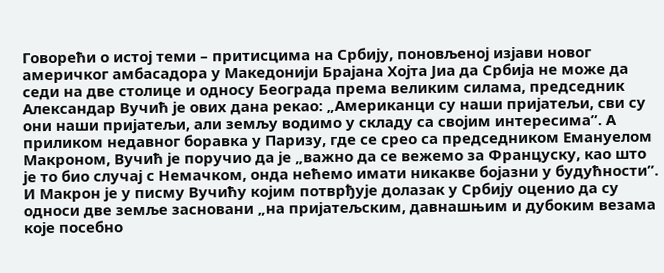Говорећи о истој теми – притисцима на Србију, поновљеној изјави новог америчког амбасадора у Македонији Брајана Хојта Јиа да Србија не може да седи на две столице и односу Београда према великим силама, председник Александар Вучић је ових дана рекао: „Американци су наши пријатељи, сви су они наши пријатељи, али земљу водимо у складу са својим интересима”. А приликом недавног боравка у Паризу, где се срео са председником Емануелом Макроном, Вучић је поручио да је „важно да се вежемо за Француску, као што је то био случај с Немачком, онда нећемо имати никакве бојазни у будућности”. И Макрон је у писму Вучићу којим потврђује долазак у Србију оценио да су односи две земље засновани „на пријатељским, давнашњим и дубоким везама које посебно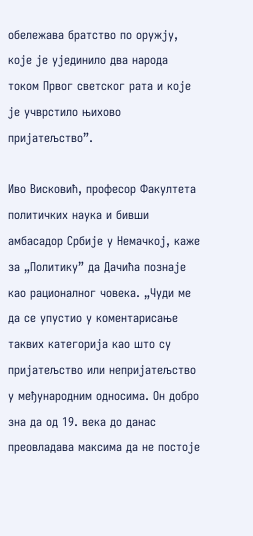обележава братство по оружју, које је ујединило два народа током Првог светског рата и које је учврстило њихово пријатељство”.

Иво Висковић, професор Факултета политичких наука и бивши амбасадор Србије у Немачкој, каже за „Политику” да Дачића познаје као рационалног човека. „Чуди ме да се упустио у коментарисање таквих категорија као што су пријатељство или непријатељство у међународним односима. Он добро зна да од 19. века до данас преовладава максима да не постоје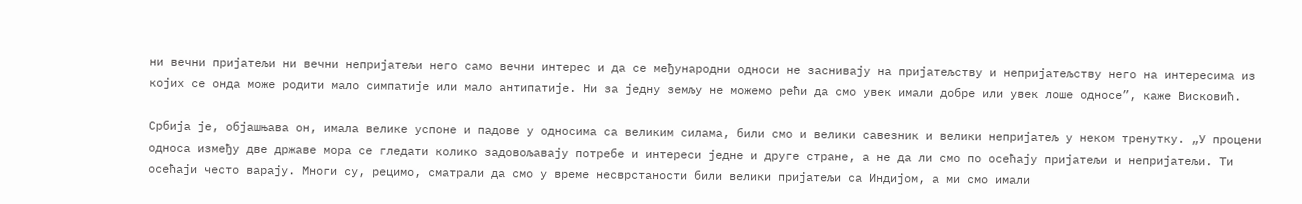ни вечни пријатељи ни вечни непријатељи него само вечни интерес и да се међународни односи не заснивају на пријатељству и непријатељству него на интересима из којих се онда може родити мало симпатије или мало антипатије. Ни за једну земљу не можемо рећи да смо увек имали добре или увек лоше односе”, каже Висковић.

Србија је, објашњава он, имала велике успоне и падове у односима са великим силама, били смо и велики савезник и велики непријатељ у неком тренутку. „У процени односа између две државе мора се гледати колико задовољавају потребе и интереси једне и друге стране, а не да ли смо по осећају пријатељи и непријатељи. Ти осећаји често варају. Многи су, рецимо, сматрали да смо у време несврстаности били велики пријатељи са Индијом, а ми смо имали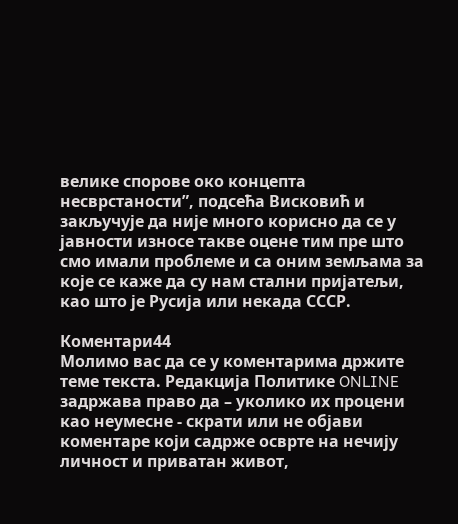велике спорове око концепта несврстаности”, подсећа Висковић и закључује да није много корисно да се у јавности износе такве оцене тим пре што смо имали проблеме и са оним земљама за које се каже да су нам стални пријатељи, као што је Русија или некада СССР.

Коментари44
Молимо вас да се у коментарима држите теме текста. Редакција Политике ONLINE задржава право да – уколико их процени као неумесне - скрати или не објави коментаре који садрже осврте на нечију личност и приватан живот,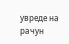увреде на рачун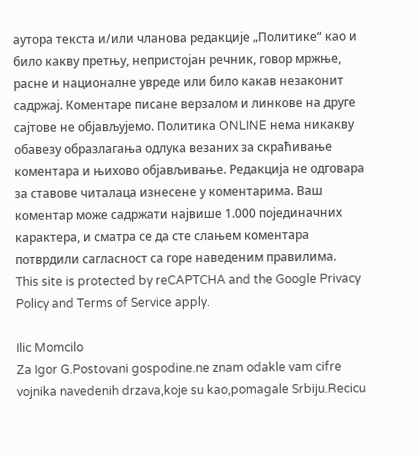аутора текста и/или чланова редакције „Политике“ као и било какву претњу, непристојан речник, говор мржње, расне и националне увреде или било какав незаконит садржај. Коментаре писане верзалом и линкове на друге сајтове не објављујемо. Политика ONLINE нема никакву обавезу образлагања одлука везаних за скраћивање коментара и њихово објављивање. Редакција не одговара за ставове читалаца изнесене у коментарима. Ваш коментар може садржати највише 1.000 појединачних карактера, и сматра се да сте слањем коментара потврдили сагласност са горе наведеним правилима.
This site is protected by reCAPTCHA and the Google Privacy Policy and Terms of Service apply.

Ilic Momcilo
Za Igor G.Postovani gospodine.ne znam odakle vam cifre vojnika navedenih drzava,koje su kao,pomagale Srbiju.Recicu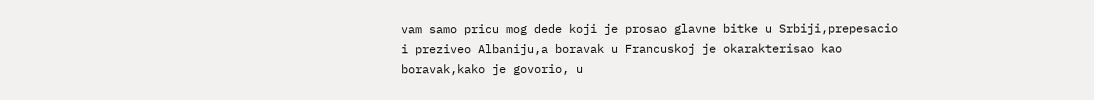vam samo pricu mog dede koji je prosao glavne bitke u Srbiji,prepesacio i preziveo Albaniju,a boravak u Francuskoj je okarakterisao kao boravak,kako je govorio, u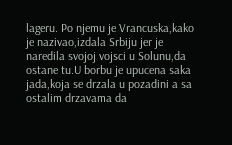lageru. Po njemu je Vrancuska,kako je nazivao,izdala Srbiju jer je naredila svojoj vojsci u Solunu,da ostane tu.U borbu je upucena saka jada,koja se drzala u pozadini a sa ostalim drzavama da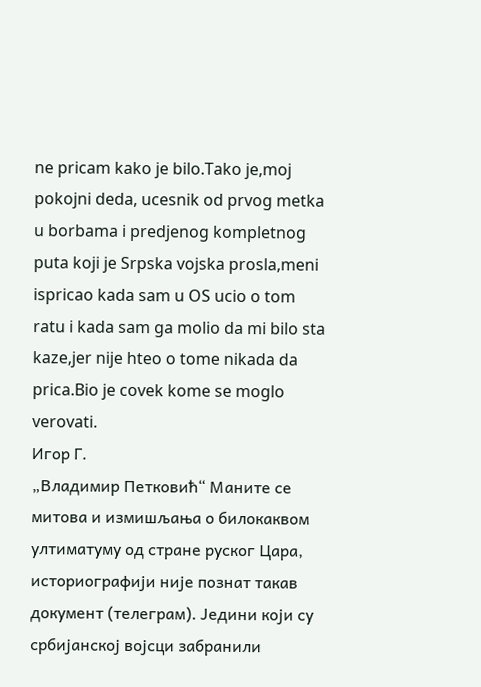ne pricam kako je bilo.Tako je,moj pokojni deda, ucesnik od prvog metka u borbama i predjenog kompletnog puta koji je Srpska vojska prosla,meni ispricao kada sam u OS ucio o tom ratu i kada sam ga molio da mi bilo sta kaze,jer nije hteo o tome nikada da prica.Bio je covek kome se moglo verovati.
Игор Г.
„Владимир Петковић“ Маните се митова и измишљања о билокаквом ултиматуму од стране руског Цара, историографији није познат такав документ (телеграм). Једини који су србијанској војсци забранили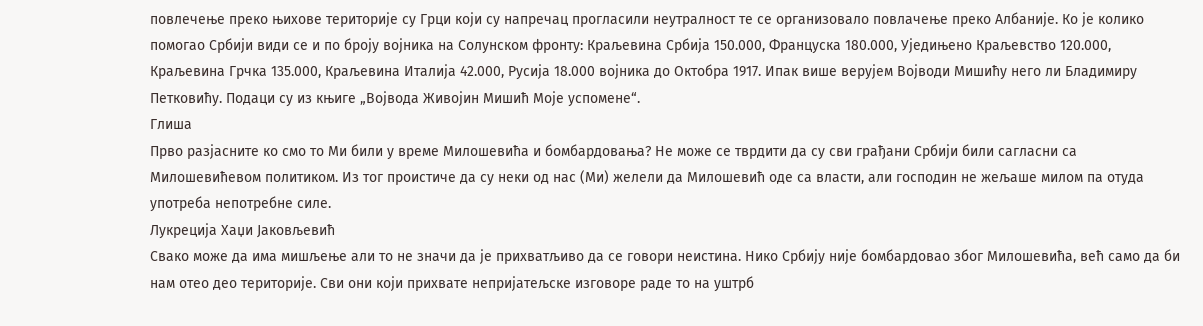повлечење преко њихове територије су Грци који су напречац прогласили неутралност те се организовало повлачење преко Албаније. Ко је колико помогао Србији види се и по броју војника на Солунском фронту: Краљевина Србија 150.000, Француска 180.000, Уједињено Краљевство 120.000, Краљевина Грчка 135.000, Краљевина Италија 42.000, Русија 18.000 војника до Октобра 1917. Ипак више верујем Војводи Мишићу него ли Бладимиру Петковићу. Подаци су из књиге „Војвода Живојин Мишић Моје успомене“.
Глиша
Прво разјасните ко смо то Ми били у време Милошевића и бомбардовања? Не може се тврдити да су сви грађани Србији били сагласни са Милошевићевом политиком. Из тог проистиче да су неки од нас (Ми) желели да Милошевић оде са власти, али господин не жељаше милом па отуда употреба непотребне силе.
Лукреција Хаџи Јаковљевић
Свако може да има мишљење али то не значи да је прихватљиво да се говори неистина. Нико Србију није бомбардовао због Милошевића, већ само да би нам отео део територије. Сви они који прихвате непријатељске изговоре раде то на уштрб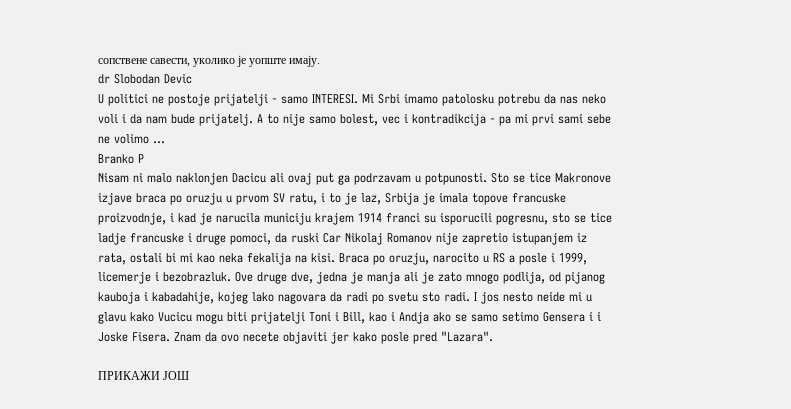сопствене савести, уколико је уопште имају.
dr Slobodan Devic
U politici ne postoje prijatelji - samo INTERESI. Mi Srbi imamo patolosku potrebu da nas neko voli i da nam bude prijatelj. A to nije samo bolest, vec i kontradikcija - pa mi prvi sami sebe ne volimo ...
Branko P
Nisam ni malo naklonjen Dacicu ali ovaj put ga podrzavam u potpunosti. Sto se tice Makronove izjave braca po oruzju u prvom SV ratu, i to je laz, Srbija je imala topove francuske proizvodnje, i kad je narucila municiju krajem 1914 franci su isporucili pogresnu, sto se tice ladje francuske i druge pomoci, da ruski Car Nikolaj Romanov nije zapretio istupanjem iz rata, ostali bi mi kao neka fekalija na kisi. Braca po oruzju, narocito u RS a posle i 1999, licemerje i bezobrazluk. Ove druge dve, jedna je manja ali je zato mnogo podlija, od pijanog kauboja i kabadahije, kojeg lako nagovara da radi po svetu sto radi. I jos nesto neide mi u glavu kako Vucicu mogu biti prijatelji Toni i Bill, kao i Andja ako se samo setimo Gensera i i Joske Fisera. Znam da ovo necete objaviti jer kako posle pred "Lazara".

ПРИКАЖИ ЈОШ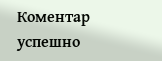Комeнтар успeшно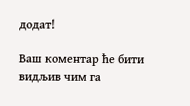додат!

Ваш комeнтар ћe бити видљив чим га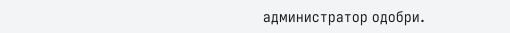администратор одобри.